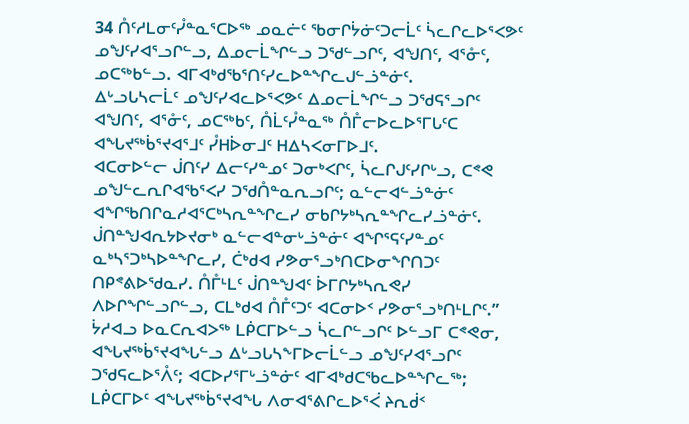34 ᑍᑦᓱᒪᓂᑦᓮᓐᓇᕐᑕᐅᖅ ᓄᓇᓖᑦ ᖃᓂᒋᔮᓃᑦᑐᓕᒫᑦ ᓵᓚᒋᓚᐅᕐᐸᕗᑦ ᓄᖑᑦᓯᐊᕐᓗᒋᓪᓗ, ᐃᓄᓕᒫᖏᓪᓗ ᑐᖁᓪᓗᒋᑦ, ᐊᖑᑎᑦ, ᐊᕐᓁᑦ, ᓄᑕᖅᑲᓪᓗ. ᐊᒥᐊᒃᑯᖃᕐᑎᑦᓯᓚᐅᓐᖏᓚᒍᓪᓘᓐᓃᑦ.
ᐃᒡᓗᒐᓴᓕᒫᑦ ᓄᖑᑦᓯᐊᓚᐅᕐᐸᕗᑦ ᐃᓄᓕᒫᖏᓪᓗ ᑐᖁᕋᕐᓗᒋᑦ ᐊᖑᑎᑦ, ᐊᕐᓁᑦ, ᓄᑕᖅᑲᑦ, ᑍᒫᑦᓮᓐᓇᖅ ᑍᒤᓕᐅᓚᐅᕐᒥᒐᑦᑕ ᐊᖓᔪᖅᑳᕐᔪᐊᕐᒧᑦ ᓮᕼᐆᓂᒧᑦ ᕼᐃᓴᐸᓂᒥᐅᒧᑦ.
ᐊᑕᓂᐅᓪᓕ ᒎᑎᑦᓯ ᐃᓕᑦᓯᓐᓄᑦ ᑐᓂᒃᐸᒋᑦ, ᓵᓚᒋᒍᑦᓯᒋᒡᓗ, ᑕᕝᕙ ᓄᖑᓪᓚᕆᒋᐊᖃᕐᐸᓯ ᑐᖁᑍᓐᓇᕆᓗᒋᑦ; ᓇᓪᓕᐊᓪᓘᓐᓃᑦ ᐊᖏᖃᑎᒋᓇᓱᐊᕐᑕᒃᓴᕆᓐᖏᓚᓯ ᓂᑲᒋᔭᒃᓴᕆᓐᖏᓚᓯᓘᓐᓃᑦ.
ᒎᑎᓐᖑᐊᕆᔭᐅᔪᓂᒃ ᓇᓪᓕᐊᓐᓂᒡᓘᓐᓃᑦ ᐊᖏᕐᕋᑦᓯᓐᓄᑦ ᓇᒃᓴᕐᑐᒃᓴᐅᓐᖏᓚᓯ, ᑖᒃᑯᐊ ᓯᕗᓂᕐᓗᒃᑎᑕᐅᓂᖏᑎᑐᑦ ᑎᑭᕝᕕᐅᖁᓇᓯ. ᑍᒤᒻᒪᑦ ᒎᑎᓐᖑᐊᑦ ᐆᒥᒋᔭᒃᓴᕆᕙᓯ ᐱᐅᒋᖏᓪᓗᒋᓪᓗ, ᑕᒪᒃᑯᐊ ᑍᒤᑦᑐᑦ ᐊᑕᓂᐅᑉ ᓯᕗᓂᕐᓗᒃᑎᒻᒪᒋᑦ.”
ᔮᓱᐊᓗ ᐅᓇᑕᕆᐊᐳᖅ ᒪᑮᑕᒥᐅᓪᓗ ᓵᓚᒋᓪᓗᒋᑦ ᐅᓪᓗᒥ ᑕᕝᕙᓂ, ᐊᖓᔪᖅᑳᕐᔪᐊᖓᓪᓗ ᐃᒡᓗᒐᓴᖕᒥᐅᓕᒫᓪᓗ ᓄᖑᑦᓯᐊᕐᓗᒋᑦ ᑐᖁᕋᓚᐅᕐᐰᑦ; ᐊᑕᐅᓯᕐᒥᒡᓘᓐᓃᑦ ᐊᒥᐊᒃᑯᑕᖃᓚᐅᓐᖏᓚᖅ; ᒪᑮᑕᒥᐅᑦ ᐊᖓᔪᖅᑳᕐᔪᐊᖓ ᐱᓂᐊᕐᕕᒋᓚᐅᕐᐹ ᔨᕆᑰᑉ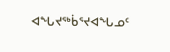ᐊᖓᔪᖅᑳᕐᔪᐊᖓᓄᑦ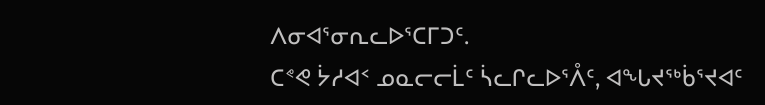ᐱᓂᐊᕐᓂᕆᓚᐅᕐᑕᒥᑐᑦ.
ᑕᕝᕙ ᔮᓱᐊᑉ ᓄᓇᓕᓕᒫᑦ ᓵᓚᒋᓚᐅᕐᐰᑦ, ᐊᖓᔪᖅᑳᕐᔪᐊᑦ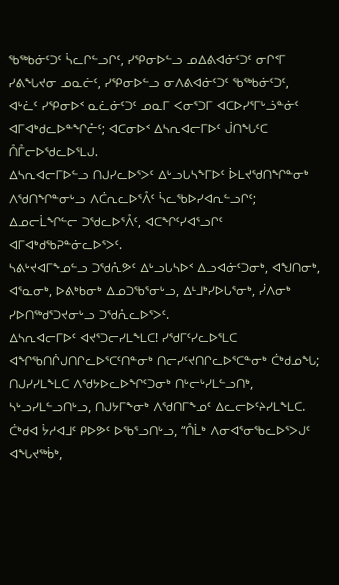ᖃᖅᑲᓃᑦᑐᑦ ᓵᓚᒋᓪᓗᒋᑦ, ᓯᕿᓂᐅᓪᓗ ᓄᐃᕕᐊᓃᑦᑐᑦ ᓂᒋᑉᒥ ᓯᕕᖓᔪᓂ ᓄᓇᓖᑦ, ᓯᕿᓂᐅᓪᓗ ᓂᐱᕕᐊᓃᑦᑐᑦ ᖃᖅᑲᓃᑦᑐᑦ, ᐊᒡᓛᑦ ᓯᕿᓂᐅᑉ ᓇᓛᓃᑦᑐᑦ ᓄᓇᒥ ᐸᓂᕐᑐᒥ ᐊᑕᐅᓯᕐᒥᒡᓘᓐᓃᑦ ᐊᒥᐊᒃᑯᓚᐅᓐᖏᓔᑦ; ᐊᑕᓂᐅᑉ ᐃᓴᕆᐊᓕᒥᐅᑦ ᒎᑎᖓᑦᑕ ᑍᒤᓕᐅᖁᓚᐅᕐᒪᒍ.
ᐃᓴᕆᐊᓕᒥᐅᓪᓗ ᑎᒍᓯᓚᐅᕐᐳᑦ ᐃᒡᓗᒐᓴᖕᒥᐅᑦ ᐆᒪᔪᖁᑎᖏᓐᓂᒃ ᐱᖁᑎᖏᓐᓂᒡᓗ ᐱᑖᕆᓚᐅᕐᐰᑦ ᓵᓚᖃᐅᓯᐊᕆᓪᓗᒋᑦ; ᐃᓄᓕᒫᖏᓪᓕ ᑐᖁᓚᐅᕐᐰᑦ, ᐊᑕᖏᑦᓯᐊᕐᓗᒋᑦ ᐊᒥᐊᒃᑯᖃᕈᓐᓃᓚᐅᕐᐳᑦ.
ᓴᕕᒡᔪᐊᒥᖕᓄᓪᓗ ᑐᖁᕅᕗᑦ ᐃᒡᓗᒐᓴᐅᑉ ᐃᓗᐊᓃᑦᑐᓂᒃ, ᐊᖑᑎᓂᒃ, ᐊᕐᓇᓂᒃ, ᐅᕕᒃᑲᓂᒃ ᐃᓄᑐᖃᕐᓂᒡᓗ, ᐃᒻᒧᒃᓯᐅᒐᕐᓂᒃ, ᓰᐱᓂᒃ ᓯᐅᑎᖅᑯᕐᑐᔪᓂᒡᓗ ᑐᖁᕅᓚᐅᕐᐳᑦ.
ᐃᓴᕆᐊᓕᒥᐅᑦ ᐊᔪᕐᑐᓕᓯᒪᖕᒪᑕ! ᓯᖁᒥᑦᓯᓚᐅᕐᒪᑕ ᐊᖏᖃᑎᒌᒍᑎᒋᓚᐅᕐᑕᑦᑎᓐᓂᒃ ᑎᓕᓯᑦᔪᑎᒋᓚᐅᕐᑕᓐᓂᒃ ᑖᒃᑯᓄᖓ; ᑎᒍᓯᓯᒪᖕᒪᑕ ᐱᖁᔭᐅᓚᐅᖏᑦᑐᓂᒃ ᑎᒡᓕᒡᓯᒪᓪᓗᑎᒃ, ᓴᒡᓗᓯᒪᓪᓗᑎᒡᓗ, ᑎᒍᔭᒥᖕᓂᒃ ᐱᖁᑎᒥᖕᓄᑦ ᐃᓚᓕᐅᑦᔨᓯᒪᖕᒪᑕ.
ᑖᒃᑯᐊ ᔮᓱᐊᒧᑦ ᑭᐅᕗᑦ ᐅᖃᕐᓗᑎᒡᓗ, “ᑍᒫᒃ ᐱᓂᐊᕐᓂᖃᓚᐅᕐᐳᒍᑦ ᐊᖓᔪᖅᑳᒃ,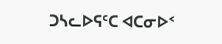ᑐᓴᓚᐅᕋᑦᑕ ᐊᑕᓂᐅᑉ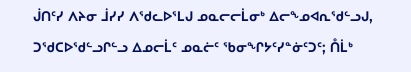ᒎᑎᑦᓯ ᐱᔨᓂ ᒨᓯᓯ ᐱᖁᓚᐅᕐᒪᒍ ᓄᓇᓕᓕᒫᓂᒃ ᐃᓕᖕᓄᐊᕆᖁᓪᓗᒍ, ᑐᖁᑕᐅᖁᓪᓗᒋᓪᓗ ᐃᓄᓕᒫᑦ ᓄᓇᓖᑦ ᖃᓂᖏᔭᑦᓯᓐᓃᑦᑐᑦ; ᑍᒫᒃ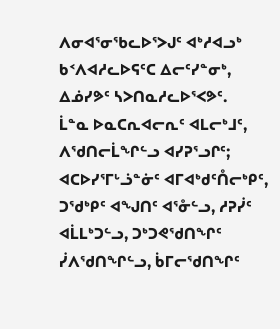ᐱᓂᐊᕐᓂᖃᓚᐅᕐᐳᒍᑦ ᐊᒃᓱᐊᓗᒃ ᑲᑉᐱᐊᓱᓚᐅᕋᑦᑕ ᐃᓕᑦᓯᓐᓂᒃ, ᐃᓅᓯᕗᑦ ᓴᐳᑎᓇᓱᓚᐅᕐᐸᕗᑦ.
ᒫᓐᓇ ᐅᓇᑕᕆᐊᓕᕆᑦ ᐊᒪᓕᒃᒧᑦ, ᐱᖁᑎᓕᒫᖏᓪᓗ ᐊᓯᕈᕐᓗᒋᑦ; ᐊᑕᐅᓯᕐᒥᒡᓘᓐᓃᑦ ᐊᒥᐊᒃᑯᑦᑍᓕᒃᑭᑦ, ᑐᖁᒃᑭᑦ ᐊᖑᑎᑦ ᐊᕐᓁᓪᓗ, ᓱᕈᓰᑦ ᐊᒫᒪᒃᑐᓪᓗ, ᑐᒃᑐᕙᖁᑎᖏᑦ ᓰᐱᖁᑎᖏᓪᓗ, ᑳᒥᓕᖁᑎᖏᑦ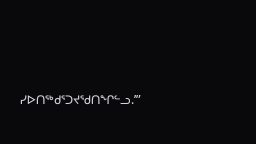ᓯᐅᑎᖅᑯᕐᑐᔪᖁᑎᖏᓪᓗ.’”